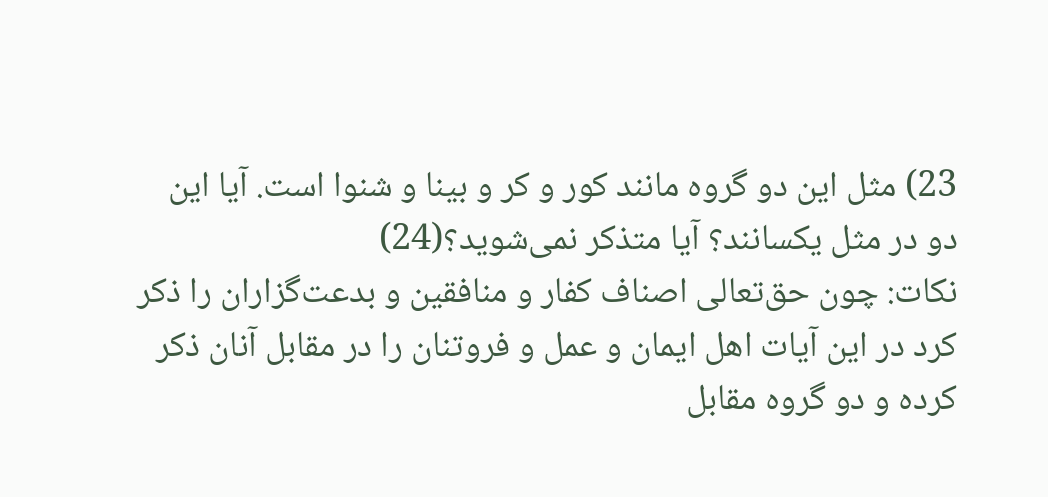23) مثل این دو گروه مانند کور و کر و بینا و شنوا است. آیا این دو در مثل یکسانند؟ آیا متذکر نمی‌شوید؟(24)
نکات: چون حق‌تعالی اصناف کفار و منافقین و بدعت‌گزاران را ذکر کرد در این آیات اهل ایمان و عمل و فروتنان را در مقابل آنان ذکر کرده و دو گروه مقابل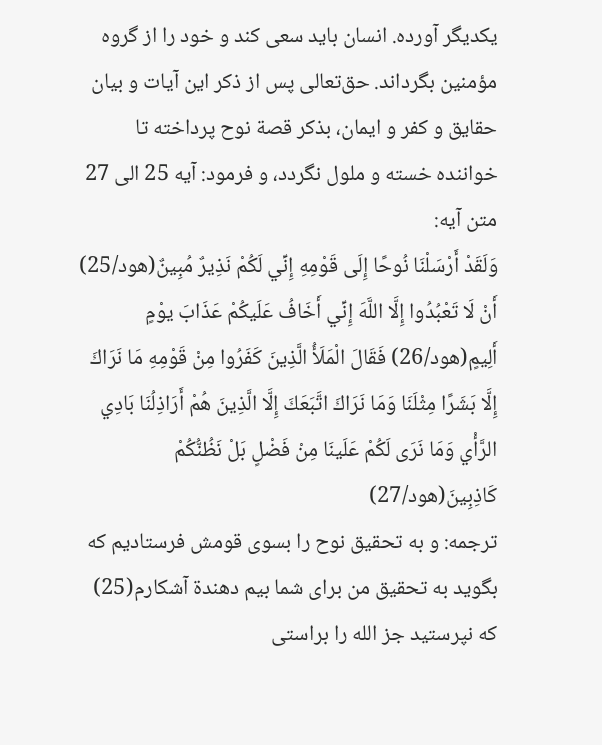یکدیگر آورده. انسان باید سعی کند و خود را از گروه مؤمنین بگرداند. حق‌تعالی پس از ذکر این آیات و بیان حقایق و کفر و ایمان، بذکر قصة نوح پرداخته تا خواننده خسته و ملول نگردد، و فرمود: آیه 25 الی 27
متن آیه:
وَلَقَدْ أَرْسَلْنَا نُوحًا إِلَى قَوْمِهِ إِنِّي لَكُمْ نَذِيرٌ مُبِينٌ(هود/25) أَنْ لَا تَعْبُدُوا إِلَّا اللَّهَ إِنِّي أَخَافُ عَلَيكُمْ عَذَابَ يوْمٍ أَلِيمٍ(هود/26) فَقَالَ الْمَلَأُ الَّذِينَ كَفَرُوا مِنْ قَوْمِهِ مَا نَرَاكَ إِلَّا بَشَرًا مِثْلَنَا وَمَا نَرَاكَ اتَّبَعَكَ إِلَّا الَّذِينَ هُمْ أَرَاذِلُنَا بَادِي الرَّأْي وَمَا نَرَى لَكُمْ عَلَينَا مِنْ فَضْلٍ بَلْ نَظُنُّكُمْ كَاذِبِينَ(هود/27)
ترجمه: و به تحقیق نوح را بسوی قومش فرستادیم که بگوید به تحقیق من برای شما بیم دهندة آشکارم(25) که نپرستید جز الله را براستی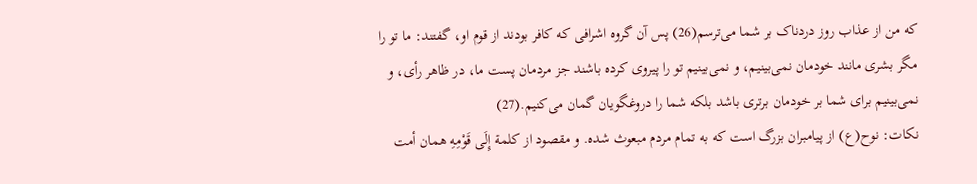که من از عذاب روز دردناک بر شما می‌ترسم(26) پس آن گروه اشرافی که کافر بودند از قوم او، گفتند: ما تو را مگر بشری مانند خودمان نمی‌بینیم، و نمی‌بینیم تو را پیروی کرده باشند جز مردمان پست ما، در ظاهر رأی، و نمی‌بینیم برای شما بر خودمان برتری باشد بلکه شما را دروغگویان گمان می‌کنیم.(27)
نکات: نوح(ع) از پیامبران بزرگ است که به تمام مردم مبعوث شده. و مقصود از کلمة إِلَى قَوْمِهِ همان أمت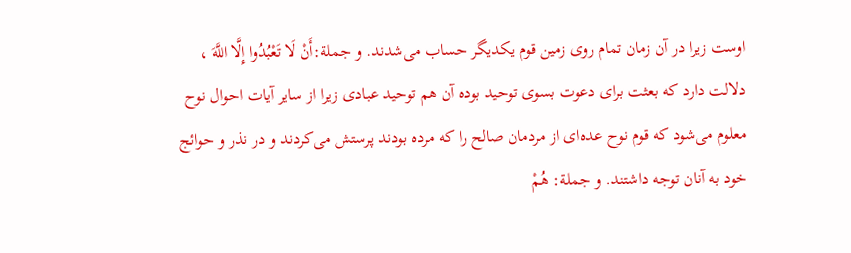اوست زیرا در آن زمان تمام روی زمین قوم یکدیگر حساب می‌شدند. و جملة:أَنْ لَا تَعْبُدُوا إِلَّا اللَّهَ ، دلالت دارد که بعثت برای دعوت بسوی توحید بوده آن هم توحید عبادی زیرا از سایر آیات احوال نوح معلوم می‌شود که قوم نوح عده‌ای از مردمان صالح را که مرده بودند پرستش می‌کردند و در نذر و حوائج خود به آنان توجه داشتند. و جملة: هُمْ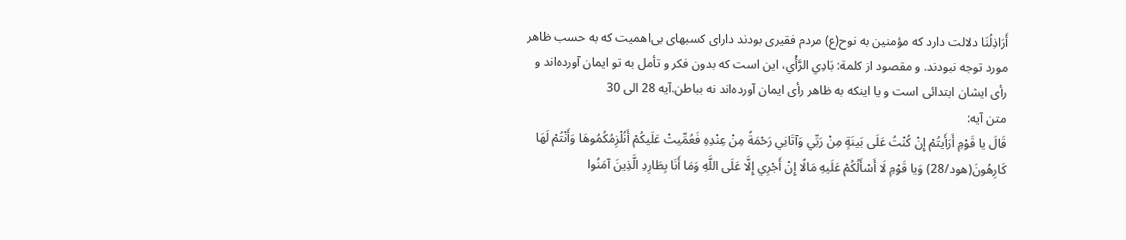أَرَاذِلُنَا دلالت دارد که مؤمنین به نوح(ع) مردم فقیری بودند دارای کسبهای بی‌اهمیت که به حسب ظاهر مورد توجه نبودند. و مقصود از کلمة: بَادِي الرَّأْي، این است که بدون فکر و تأمل به تو ایمان آورده‌اند و رأی ایشان ابتدائی است و یا اینکه به ظاهر رأی ایمان آورده‌اند نه بباطن.آیه 28 الی 30
متن آیه:
قَالَ يا قَوْمِ أَرَأَيتُمْ إِنْ كُنْتُ عَلَى بَينَةٍ مِنْ رَبِّي وَآتَانِي رَحْمَةً مِنْ عِنْدِهِ فَعُمِّيتْ عَلَيكُمْ أَنُلْزِمُكُمُوهَا وَأَنْتُمْ لَهَا كَارِهُونَ(هود/28) وَيا قَوْمِ لَا أَسْأَلُكُمْ عَلَيهِ مَالًا إِنْ أَجْرِي إِلَّا عَلَى اللَّهِ وَمَا أَنَا بِطَارِدِ الَّذِينَ آمَنُوا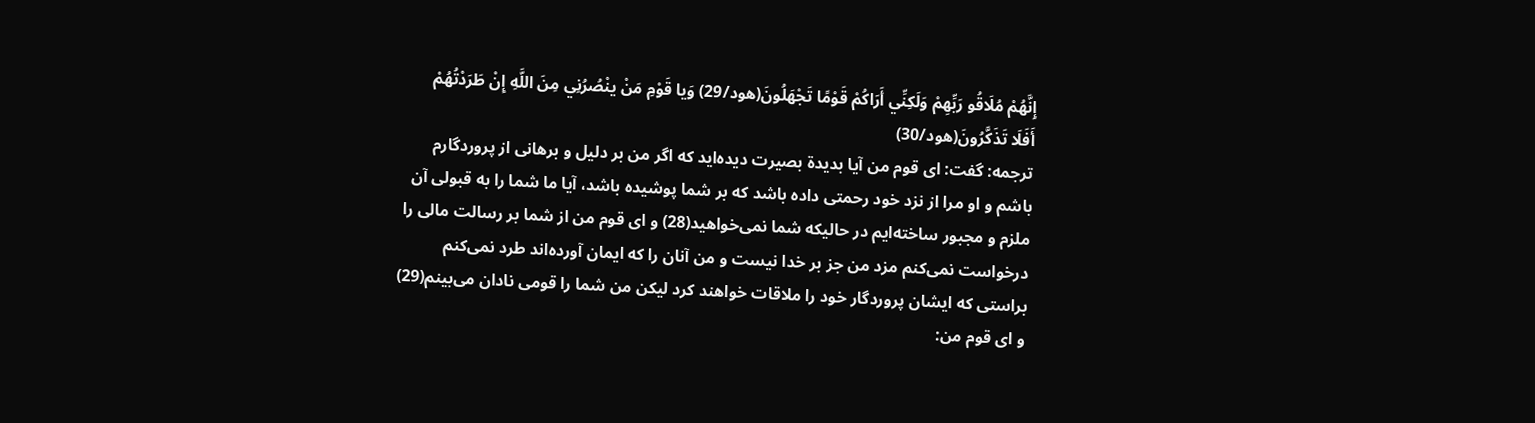إِنَّهُمْ مُلَاقُو رَبِّهِمْ وَلَكِنِّي أَرَاكُمْ قَوْمًا تَجْهَلُونَ(هود/29) وَيا قَوْمِ مَنْ ينْصُرُنِي مِنَ اللَّهِ إِنْ طَرَدْتُهُمْ أَفَلَا تَذَكَّرُونَ(هود/30)
ترجمه: گفت: ای قوم من آیا بدیدة بصیرت دیده‌اید که اگر من بر دلیل و برهانی از پروردگارم باشم و او مرا از نزد خود رحمتی داده باشد که بر شما پوشیده باشد، آیا ما شما را به قبولی آن ملزم و مجبور ساخته‌ایم در حالیکه شما نمی‌خواهید(28) و ای قوم من از شما بر رسالت مالی را درخواست نمی‌کنم مزد من جز بر خدا نیست و من آنان را که ایمان آورده‌اند طرد نمی‌کنم براستی که ایشان پروردگار خود را ملاقات خواهند کرد لیکن من شما را قومی نادان می‌بینم(29) و ای قوم من: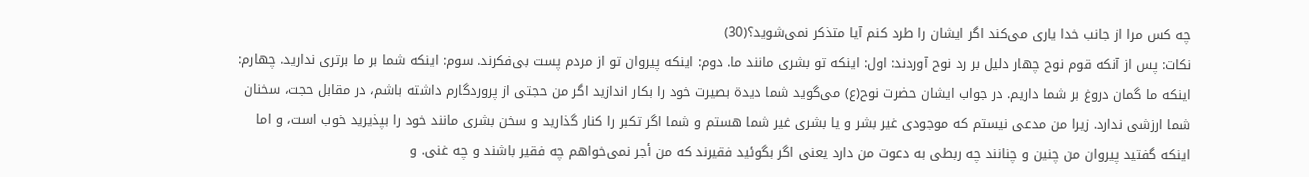چه کس مرا از جانب خدا یاری می‌کند اگر ایشان را طرد کنم آیا متذکر نمی‌شوید؟(30)
نکات: پس از آنکه قوم نوح چهار دلیل بر رد نوح آوردند: اول: اینکه تو بشری مانند ما. دوم: اینکه پیروان تو از مردم پست بی‌فکرند. سوم: اینکه شما بر ما برتری ندارید. چهارم: اینکه ما گمان دروغ بر شما داریم. در جواب ایشان حضرت نوح(ع) می‌گوید شما دیدة بصیرت خود را بکار اندازید اگر من حجتی از پروردگارم داشته باشم، در مقابل حجت، سخنان شما ارزشی ندارد. زیرا من مدعی نیستم که موجودی غیر بشر و یا بشری غیر شما هستم و شما اگر تکبر را کنار گذارید و سخن بشری مانند خود را بپذیرید خوب است، و اما اینکه گفتید پیروان من چنین و چنانند چه ربطی به دعوت من دارد یعنی اگر بگوئید فقیرند که من أجر نمی‌‌خواهم چه فقیر باشند و چه غنی. و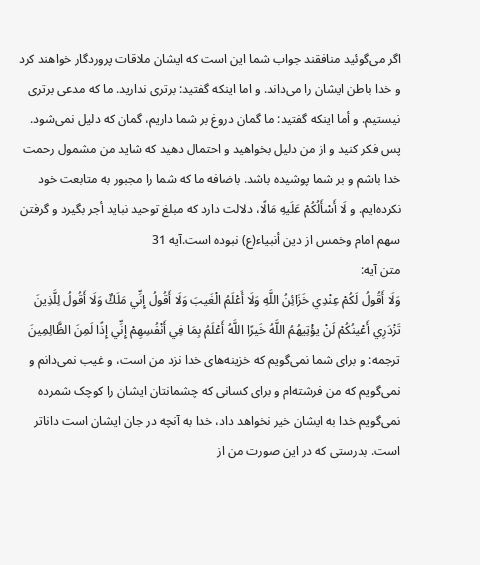اگر می‌گوئید منافقند جواب شما این است که ایشان ملاقات پروردگار خواهند کرد و خدا باطن ایشان را می‌داند. و اما اینکه گفتید: برتری ندارید. ما که مدعی برتری نیستیم. و أما اینکه گفتید: ما گمان دروغ بر شما داریم، گمان که دلیل نمی‌شود. پس فکر کنید و از من دلیل بخواهید و احتمال دهید که شاید من مشمول رحمت خدا باشم و بر شما پوشیده باشد. باضافه ما که شما را مجبور به متابعت خود نکرده‌ایم. و لَا أَسْأَلُكُمْ عَلَيهِ مَالًا، دلالت دارد که مبلغ توحید نباید أجر بگیرد و گرفتن سهم امام وخمس از دین أنبیاء(ع) نبوده است.آیه 31
متن آیه:
وَلَا أَقُولُ لَكُمْ عِنْدِي خَزَائِنُ اللَّهِ وَلَا أَعْلَمُ الْغَيبَ وَلَا أَقُولُ إِنِّي مَلَكٌ وَلَا أَقُولُ لِلَّذِينَ تَزْدَرِي أَعْينُكُمْ لَنْ يؤْتِيهُمُ اللَّهُ خَيرًا اللَّهُ أَعْلَمُ بِمَا فِي أَنْفُسِهِمْ إِنِّي إِذًا لَمِنَ الظَّالِمِينَ
ترجمه: و برای شما نمی‌گویم که خزینه‌های خدا نزد من است، و غیب نمی‌دانم و نمی‌گویم که من فرشته‌ام و برای کسانی که چشمانتان ایشان را کوچک شمرده نمی‌گویم خدا به ایشان خیر نخواهد داد، خدا به آنچه در جان ایشان است داناتر است. بدرستی که در این صورت من از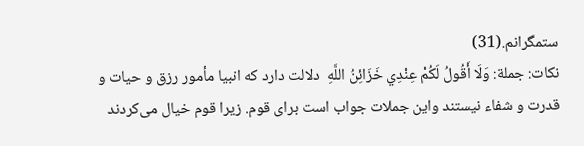ستمگرانم.(31)
نکات: جملة: وَلَا أَقُولُ لَكُمْ عِنْدِي خَزَائِنُ اللَّهِ  دلالت دارد که انبیا مأمور رزق و حیات و قدرت و شفاء نیستند واین جملات جواب است برای قوم. زیرا قوم خیال می‌کردند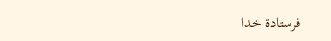فرستادة خدا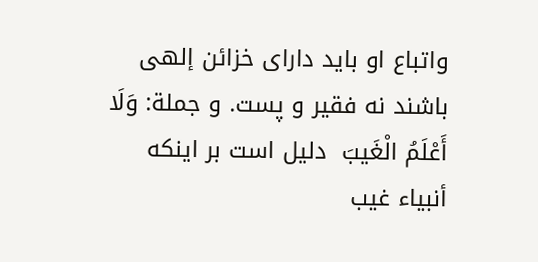واتباع او باید دارای خزائن إلهی باشند نه فقیر و پست. و جملة: وَلَا أَعْلَمُ الْغَيبَ  دلیل است بر اینکه أنبیاء غیب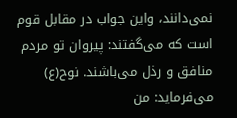نمی‌دانند، واین جواب در مقابل قوم است که می‌گفتند: پیروان تو مردم منافق و رذل می‌باشند. نوح(ع) می‌فرماید: من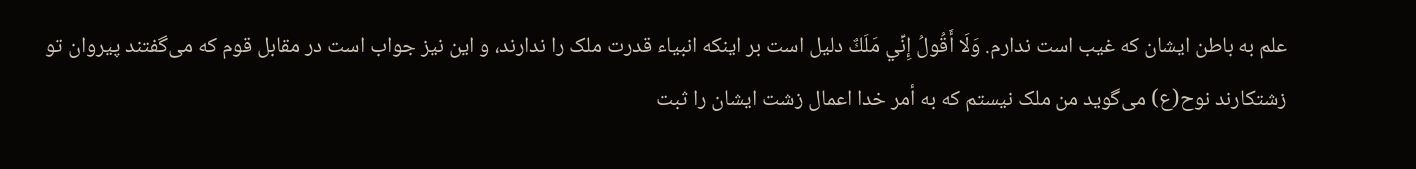علم به باطن ایشان که غیب است ندارم. وَلَا أَقُولُ إِنِّي مَلَكٌ دلیل است بر اینکه انبیاء قدرت ملک را ندارند، و این نیز جواب است در مقابل قوم که می‌گفتند پیروان تو زشتکارند نوح(ع) می‌گوید من ملک نیستم که به أمر خدا اعمال زشت ایشان را ثبت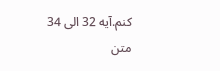کنم.آیه 32 الی 34
متن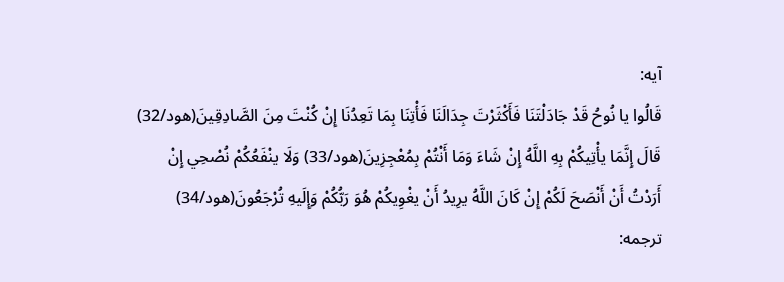آیه:
قَالُوا يا نُوحُ قَدْ جَادَلْتَنَا فَأَكْثَرْتَ جِدَالَنَا فَأْتِنَا بِمَا تَعِدُنَا إِنْ كُنْتَ مِنَ الصَّادِقِينَ(هود/32) قَالَ إِنَّمَا يأْتِيكُمْ بِهِ اللَّهُ إِنْ شَاءَ وَمَا أَنْتُمْ بِمُعْجِزِينَ(هود/33) وَلَا ينْفَعُكُمْ نُصْحِي إِنْ أَرَدْتُ أَنْ أَنْصَحَ لَكُمْ إِنْ كَانَ اللَّهُ يرِيدُ أَنْ يغْوِيكُمْ هُوَ رَبُّكُمْ وَإِلَيهِ تُرْجَعُونَ(هود/34)
ترجمه: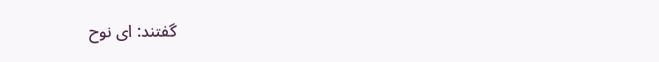گفتند: ای نوح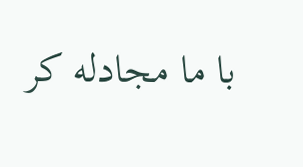با ما مجادله کر